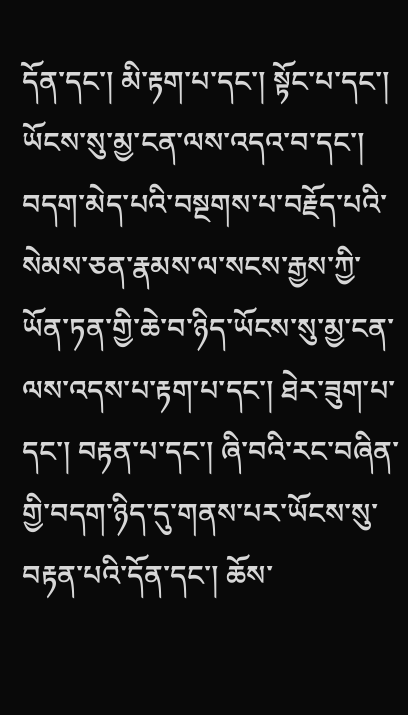དོན་དང་། མི་རྟག་པ་དང་། སྟོང་པ་དང་། ཡོངས་སུ་མྱ་ངན་ལས་འདའ་བ་དང་། བདག་མེད་པའི་བསྔགས་པ་བརྗོད་པའི་སེམས་ཅན་རྣམས་ལ་སངས་རྒྱས་ཀྱི་ཡོན་ཏན་གྱི་ཆེ་བ་ཉིད་ཡོངས་སུ་མྱ་ངན་ལས་འདས་པ་རྟག་པ་དང་། ཐེར་ཟུག་པ་དང་། བརྟན་པ་དང་། ཞི་བའི་རང་བཞིན་གྱི་བདག་ཉིད་དུ་གནས་པར་ཡོངས་སུ་བརྟན་པའི་དོན་དང་། ཆོས་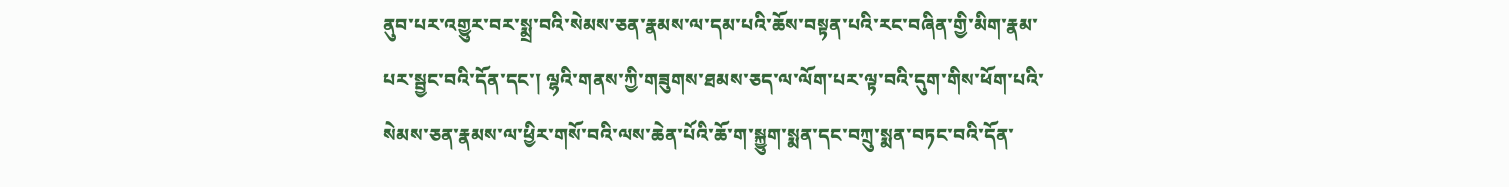ནུབ་པར་འགྱུར་བར་སྨྲ་བའི་སེམས་ཅན་རྣམས་ལ་དམ་པའི་ཆོས་བསྟན་པའི་རང་བཞིན་གྱི་མིག་རྣམ་པར་སྦྱང་བའི་དོན་དང་། ལྷའི་གནས་ཀྱི་གཟུགས་ཐམས་ཅད་ལ་ལོག་པར་ལྟ་བའི་དུག་གིས་ཕོག་པའི་སེམས་ཅན་རྣམས་ལ་ཕྱིར་གསོ་བའི་ལས་ཆེན་པོའི་ཆོ་ག་སྐྱུག་སྨན་དང་བཀྲུ་སྨན་བཏང་བའི་དོན་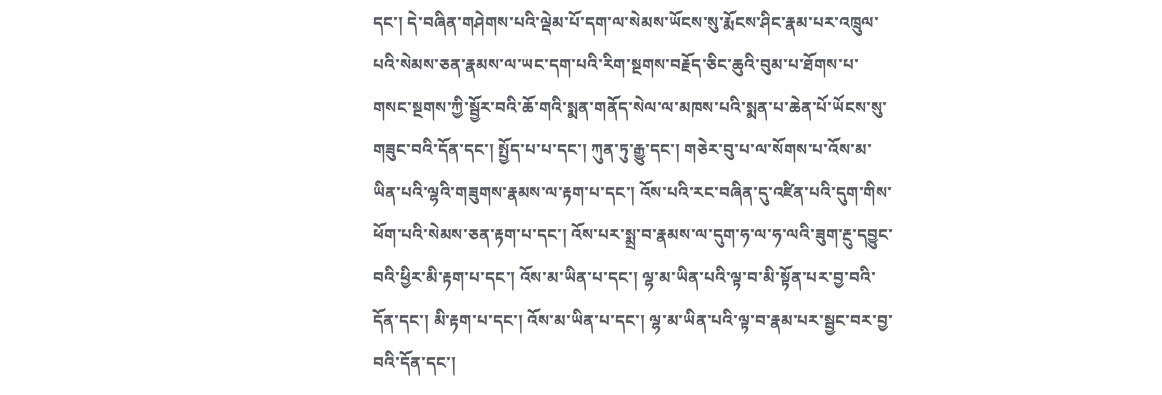དང་། དེ་བཞིན་གཤེགས་པའི་ལྡེམ་པོ་དག་ལ་སེམས་ཡོངས་སུ་རྨོངས་ཤིང་རྣམ་པར་འཁྲུལ་པའི་སེམས་ཅན་རྣམས་ལ་ཡང་དག་པའི་རིག་སྔགས་བརྗོད་ཅིང་ཆུའི་བུམ་པ་ཐོགས་པ་གསང་སྔགས་ཀྱི་སྦྱོར་བའི་ཆོ་གའི་སྨན་གནོད་སེལ་ལ་མཁས་པའི་སྨན་པ་ཆེན་པོ་ཡོངས་སུ་གཟུང་བའི་དོན་དང་། སྤྱོད་པ་པ་དང་། ཀུན་ཏུ་རྒྱུ་དང་། གཅེར་བུ་པ་ལ་སོགས་པ་འོས་མ་ཡིན་པའི་ལྷའི་གཟུགས་རྣམས་ལ་རྟག་པ་དང་། འོས་པའི་རང་བཞིན་དུ་འཛིན་པའི་དུག་གིས་ཕོག་པའི་སེམས་ཅན་རྟག་པ་དང་། འོས་པར་སྨྲ་བ་རྣམས་ལ་དུག་ཧ་ལ་ཧ་ལའི་ཟུག་རྔུ་དབྱུང་བའི་ཕྱིར་མི་རྟག་པ་དང་། འོས་མ་ཡིན་པ་དང་། ལྷ་མ་ཡིན་པའི་ལྟ་བ་མི་སྟོན་པར་བྱ་བའི་དོན་དང་། མི་རྟག་པ་དང་། འོས་མ་ཡིན་པ་དང་། ལྷ་མ་ཡིན་པའི་ལྟ་བ་རྣམ་པར་སྦྱང་བར་བྱ་བའི་དོན་དང་།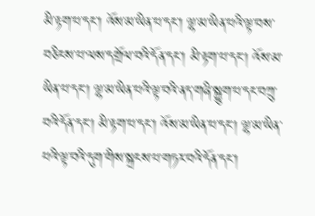མི་རྟག་པ་དང་། འོས་མ་ཡིན་པ་དང་། ལྷ་མ་ཡིན་པའི་ལྟ་བས་བཅིངས་པ་ལས་དགྲོལ་བའི་དོན་དང་། མི་རྟག་པ་དང་། འོས་མ་ཡིན་པ་དང་། ལྷ་མ་ཡིན་པའི་ལྟ་བའི་ནད་གཞི་སྐྱུག་པ་དང་བཀྲུ་བའི་དོན་དང་། མི་རྟག་པ་དང་། འོས་མ་ཡིན་པ་དང་། ལྷ་མ་ཡིན་པའི་ལྟ་བའི་དུག་གིས་སྐྲངས་པ་གཏར་བའི་དོན་དང་།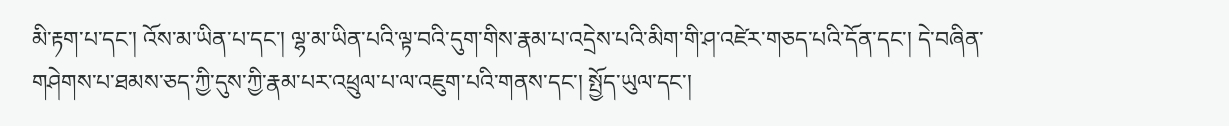མི་རྟག་པ་དང་། འོས་མ་ཡིན་པ་དང་། ལྷ་མ་ཡིན་པའི་ལྟ་བའི་དུག་གིས་རྣམ་པ་འདྲེས་པའི་མིག་གི་ཤ་འཛེར་གཅད་པའི་དོན་དང་། དེ་བཞིན་གཤེགས་པ་ཐམས་ཅད་ཀྱི་དུས་ཀྱི་རྣམ་པར་འཕྲུལ་པ་ལ་འཇུག་པའི་གནས་དང་། སྤྱོད་ཡུལ་དང་།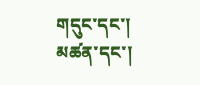གདུང་དང་། མཚན་དང་།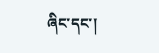ཞིང་དང་།